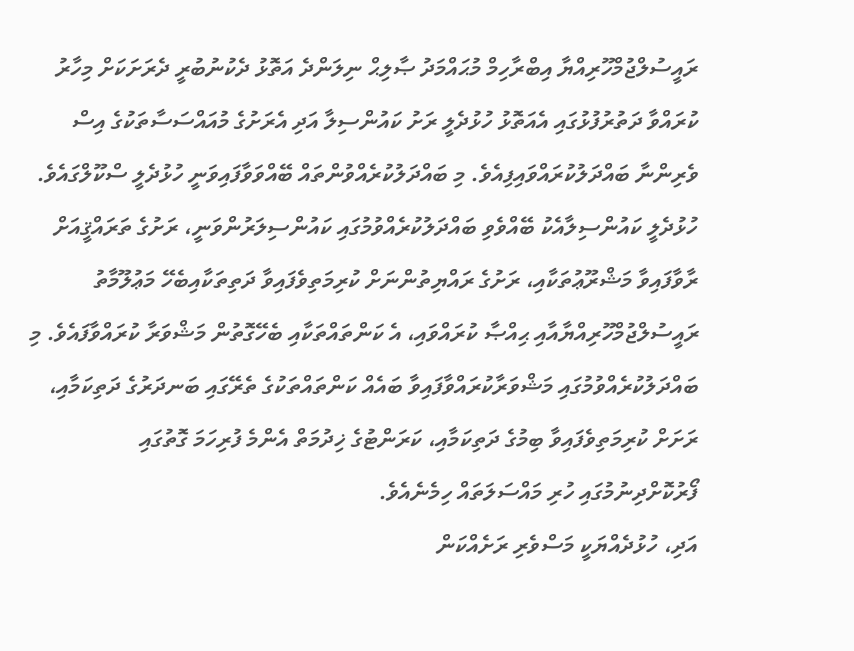ރައީސުލްޖުމްހޫރިއްޔާ އިބްރާހިމް މުޙައްމަދު ޞާލިޙް ނިލަންދެ އަތޮޅު ދެކުނުބުރީ ދެރަށަކަށް މިހާރު ކުރައްވާ ދަތުރުފުޅުގައި އެއަތޮޅު ހުޅުދެލީ ރަށު ކައުންސިލާ އަދި އެރަށުގެ މުއައްސަސާތަކުގެ އިސް ވެރިންނާ ބައްދަލުކުރައްވައިފިއެވެ. މި ބައްދަލުކުރެއްވުންތައް ބޭއްވަވާފައިވަނީ ހުޅުދެލީ ސްކޫލްގައެވެ.
ހުޅުދެލީ ކައުންސިލާއެކު ބޭއްވެވި ބައްދަލުކުރެއްވުމުގައި ކައުންސިލަރުންވަނީ، ރަށުގެ ތަރައްޤީއަށް ރާވާފައިވާ މަޝްރޫޢުތަކާއި، ރަށުގެ ރައްޔިތުންނަށް ކުރިމަތިވެފައިވާ ދަތިތަކާއިބެހޭ މަޢުލޫމާތު ރައީސުލްޖުމްހޫރިއްޔާއާއި ޙިއްޞާ ކުރައްވައި، އެ ކަންތައްތަކާއި ބެހޭގޮތުން މަޝްވަރާ ކުރައްވާފައެވެ. މި ބައްދަލުކުރެއްވުމުގައި މަޝްވަރާކުރައްވާފައިވާ ބައެއް ކަންތައްތަކުގެ ތެރޭގައި ބަނދަރުގެ ދަތިކަމާއި، ރަށަށް ކުރިމަތިވެފައިވާ ބިމުގެ ދަތިކަމާއި، ކަރަންޓުގެ ޚިދުމަތް އެންމެ ފުރިހަމަ ގޮތުގައި ފޯރުކޮށްދިނުމުގައި ހުރި މައްސަލަތައް ހިމެނެއެވެ.
އަދި، ހުޅުދެއްޔަކީ މަސްވެރި ރަށެއްކަން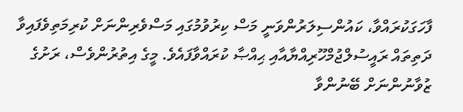ފާހަގަކުރައްވާ، ކައުންސިލަރުންވަނީ މަސް ކިރުވުމުގައި މަސްވެރިންނަށް ކުރިމަތިވެފައިވާ ދަތިތައް ރައީސުލްޖުމްހޫރިއްޔާއާއި ޙިއްޞާ ކުރައްވާފައެވެ. މީގެ އިތުރުންވެސް، ރަށުގެ ޒުވާނުންނަށް ބޭނުންވާ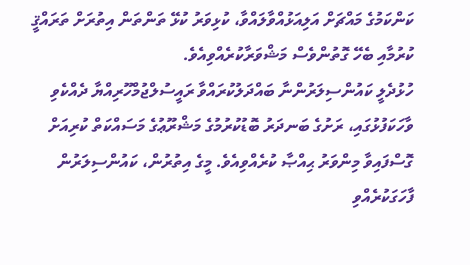ކަންކަމުގެ މައްޗަށް އަލިއަޅުއްވާލައްވާ، ކުޅިވަރު ކުޅޭ ތަންތަން އިތުރަށް ތަރައްޤީ ކުރުމާއި ބެހޭ ގޮތުންވެސް މަޝްވަރާކުރެއްވިއެވެ.
ހުޅުދެލީ ކައުންސިލަރުންނާ ބައްދަލުކުރައްވާ ރައީސުލްޖުމްހޫރިއްޔާ ދެއްކެވި ވާހަކަފުޅުގައި، ރަށުގެ ބަނދަރު ބޮޑުކުރުމުގެ މަޝްރޫޢުގެ މަސައްކަތް ކުރިއަށް ގޮސްފައިވާ މިންވަރު ޙިއްޞާ ކުރެއްވިއެވެ. މީގެ އިތުރުން، ކައުންސިލަރުން ފާހަގަކުރެއްވި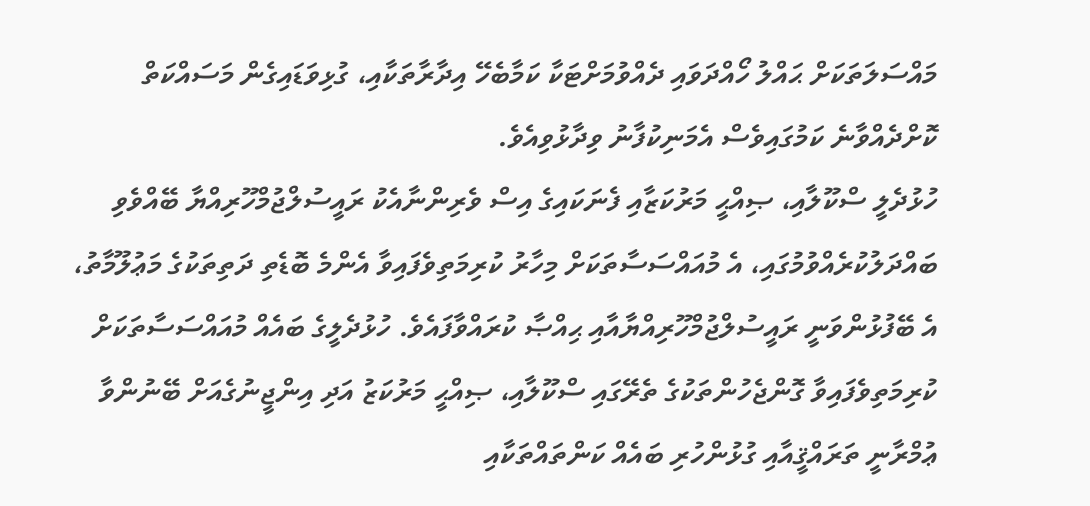މައްސަލަތަކަށް ޙައްލު ހޯއްދަވައި ދެއްވުމަށްޓަކާ ކަމާބެހޭ އިދާރާތަކާއި، ގުޅިވަޑައިގެން މަސައްކަތް ކޮށްދެއްވާނެ ކަމުގައިވެސް އެމަނިކުފާނު ވިދާޅުވިއެވެ.
ހުޅުދެލީ ސްކޫލާއި، ޞިއްޙީ މަރުކަޒާއި ފެނަކައިގެ އިސް ވެރިންނާއެކު ރައީސުލްޖުމްހޫރިއްޔާ ބޭއްވެވި ބައްދަލުކުރެއްވުމުގައި، އެ މުއައްސަސާތަކަށް މިހާރު ކުރިމަތިވެފައިވާ އެންމެ ބޮޑެތި ދަތިތަކުގެ މަޢުލޫމާތު، އެ ބޭފުޅުންވަނީ ރައީސުލްޖުމްހޫރިއްޔާއާއި ޙިއްޞާ ކުރައްވާފައެވެ. ހުޅުދެލީގެ ބައެއް މުއައްސަސާތަކަށް ކުރިމަތިވެފައިވާ ގޮންޖެހުންތަކުގެ ތެރޭގައި ސްކޫލާއި، ޞިއްޙީ މަރުކަޒު އަދި އިންޖީނުގެއަށް ބޭނުންވާ ޢުމްރާނީ ތަރައްޤީއާއި ގުޅުންހުރި ބައެއް ކަންތައްތަކާއި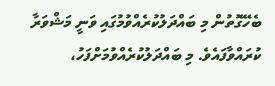ބެހޭގޮތުން މި ބައްދަލުކުރެއްވުމުގައި ވަނީ މަޝްވަރާ ކުރައްވާފައެވެ. މި ބައްދަލުކުރެއްވުމަށްފަހު،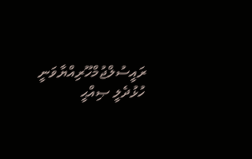ރައީސުލްޖުމްހޫރިއްޔާވަނީ ހުޅުދެލީ ޞިއްޙީ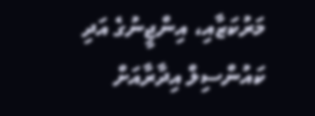މަރުކަޒާއި، އިންޖީނުގެ އަދި ކައުންސިލް އިދާރާއަށް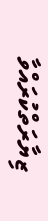ޒިޔާރަތްކުރައްވާ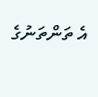އެ ތަންތަނުގެ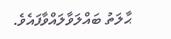ޙާލަތު ބައްލަވާލައްވާފައެވެ.